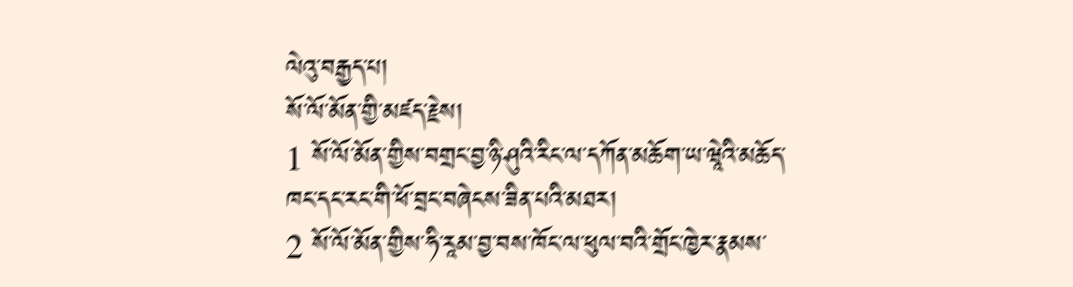ལེའུ་བརྒྱད་པ།
སོ་ལོ་མོན་གྱི་མཛད་རྗེས།
1 སོ་ལོ་མོན་གྱིས་བགྲང་བྱ་ཉི་ཤུའི་རིང་ལ་དཀོན་མཆོག་ཡ་ཝཱེའི་མཆོད་ཁང་དང་རང་གི་ཕོ་བྲང་བཞེངས་ཟིན་པའི་མཐར།
2 སོ་ལོ་མོན་གྱིས་ཧི་རཱམ་བྱ་བས་ཁོང་ལ་ཕུལ་བའི་གྲོང་ཁྱེར་རྣམས་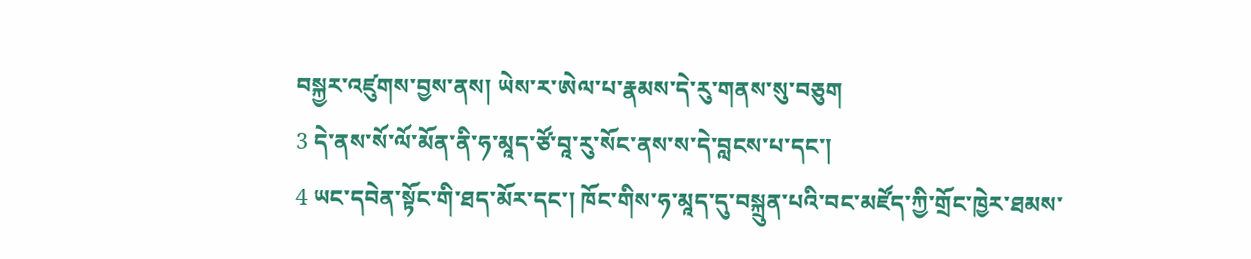བསྐྱར་འཛུགས་བྱས་ནས། ཡེས་ར་ཨེལ་པ་རྣམས་དེ་རུ་གནས་སུ་བཅུག
3 དེ་ནས་སོ་ལོ་མོན་ནི་ཧ་མཱད་ཙོ་བཱ་རུ་སོང་ནས་ས་དེ་བླངས་པ་དང་།
4 ཡང་དབེན་སྟོང་གི་ཐད་མོར་དང་། ཁོང་གིས་ཧ་མཱད་དུ་བསྐྲུན་པའི་བང་མཛོད་ཀྱི་གྲོང་ཁྱེར་ཐམས་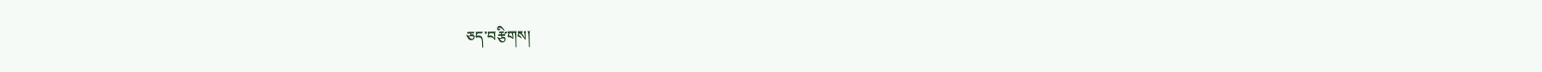ཅད་བརྩིགས།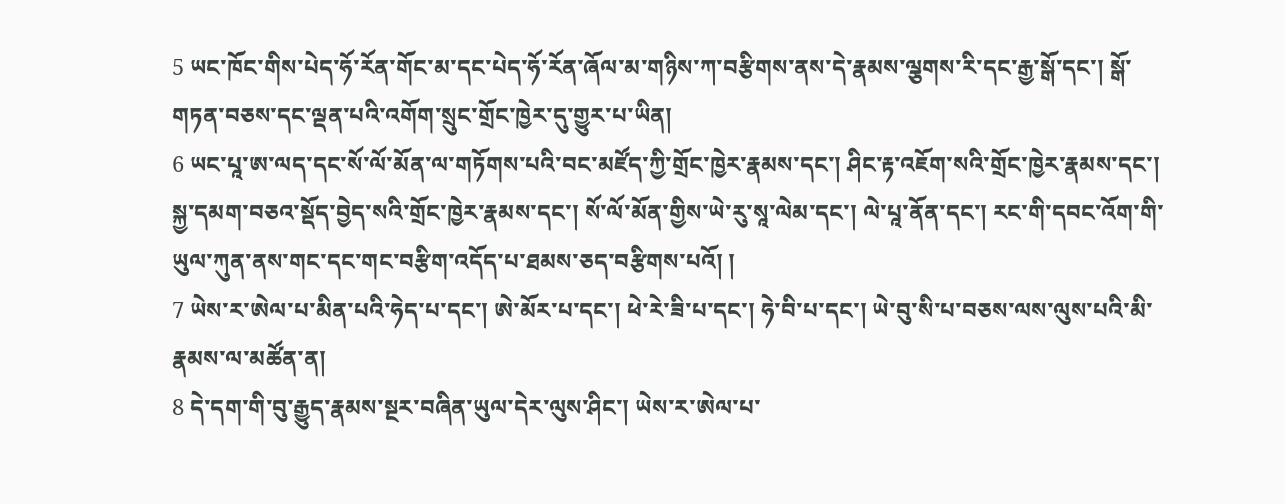5 ཡང་ཁོང་གིས་པེད་ཧོ་རོན་གོང་མ་དང་པེད་ཧོ་རོན་ཞོལ་མ་གཉིས་ཀ་བརྩིགས་ནས་དེ་རྣམས་ལྕགས་རི་དང་རྒྱ་སྒོ་དང་། སྒོ་གཏན་བཅས་དང་ལྡན་པའི་འགོག་སྲུང་གྲོང་ཁྱེར་དུ་གྱུར་པ་ཡིན།
6 ཡང་པཱ་ཨ་ལད་དང་སོ་ལོ་མོན་ལ་གཏོགས་པའི་བང་མཛོད་ཀྱི་གྲོང་ཁྱེར་རྣམས་དང་། ཤིང་རྟ་འཇོག་སའི་གྲོང་ཁྱེར་རྣམས་དང་། སྐྱ་དམག་བཅའ་སྡོད་བྱེད་སའི་གྲོང་ཁྱེར་རྣམས་དང་། སོ་ལོ་མོན་གྱིས་ཡེ་རུ་སཱ་ལེམ་དང་། ལེ་པཱ་ནོན་དང་། རང་གི་དབང་འོག་གི་ཡུལ་ཀུན་ནས་གང་དང་གང་བརྩིག་འདོད་པ་ཐམས་ཅད་བརྩིགས་པའོ། །
7 ཡེས་ར་ཨེལ་པ་མིན་པའི་ཧེད་པ་དང་། ཨེ་མོར་པ་དང་། ཕེ་རེ་ཟི་པ་དང་། ཧེ་བི་པ་དང་། ཡེ་བུ་སི་པ་བཅས་ལས་ལུས་པའི་མི་རྣམས་ལ་མཚོན་ན།
8 དེ་དག་གི་བུ་རྒྱུད་རྣམས་སྔར་བཞིན་ཡུལ་དེར་ལུས་ཤིང་། ཡེས་ར་ཨེལ་པ་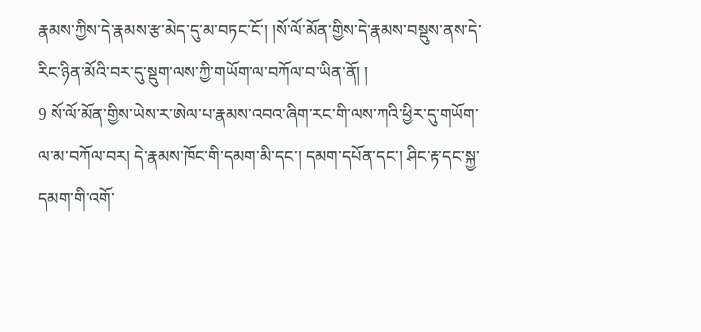རྣམས་ཀྱིས་དེ་རྣམས་རྩ་མེད་དུ་མ་བཏང་ངོ་། །སོ་ལོ་མོན་གྱིས་དེ་རྣམས་བསྡུས་ནས་དེ་རིང་ཉིན་མོའི་བར་དུ་སྡུག་ལས་ཀྱི་གཡོག་ལ་བཀོལ་བ་ཡིན་ནོ། །
9 སོ་ལོ་མོན་གྱིས་ཡེས་ར་ཨེལ་པ་རྣམས་འབའ་ཞིག་རང་གི་ལས་ཀའི་ཕྱིར་དུ་གཡོག་ལ་མ་བཀོལ་བར། དེ་རྣམས་ཁོང་གི་དམག་མི་དང་། དམག་དཔོན་དང་། ཤིང་རྟ་དང་སྐྱ་དམག་གི་འགོ་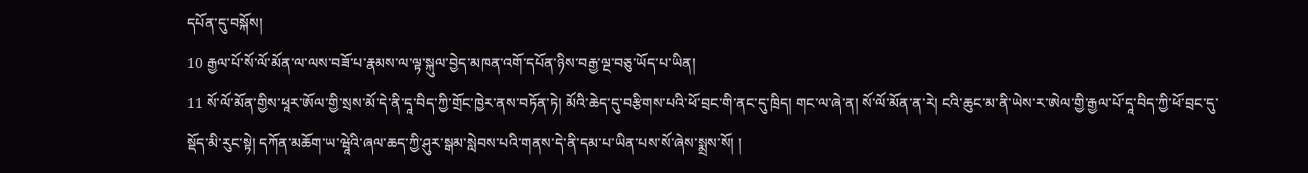དཔོན་དུ་བསྐོས།
10 རྒྱལ་པོ་སོ་ལོ་མོན་ལ་ལས་བཟོ་པ་རྣམས་ལ་ལྟ་སྐུལ་བྱེད་མཁན་འགོ་དཔོན་ཉིས་བརྒྱ་ལྔ་བཅུ་ཡོད་པ་ཡིན།
11 སོ་ལོ་མོན་གྱིས་ཕཱར་ཨོལ་གྱི་སྲས་མོ་དེ་ནི་དཱ་བིད་ཀྱི་གྲོང་ཁྱེར་ནས་བཏོན་ཏེ། མོའི་ཆེད་དུ་བརྩིགས་པའི་ཕོ་བྲང་གི་ནང་དུ་ཁྲིད། གང་ལ་ཞེ་ན། སོ་ལོ་མོན་ན་རེ། ངའི་ཆུང་མ་ནི་ཡེས་ར་ཨེལ་གྱི་རྒྱལ་པོ་དཱ་བིད་ཀྱི་ཕོ་བྲང་དུ་སྡོད་མི་རུང་སྟེ། དཀོན་མཆོག་ཡ་ཝཱེའི་ཞལ་ཆད་ཀྱི་ཤུར་སྒམ་སླེབས་པའི་གནས་དེ་ནི་དམ་པ་ཡིན་པས་སོ་ཞེས་སྨྲས་སོ། །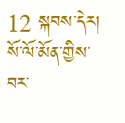12 སྐབས་དེར། སོ་ལོ་མོན་གྱིས་བར་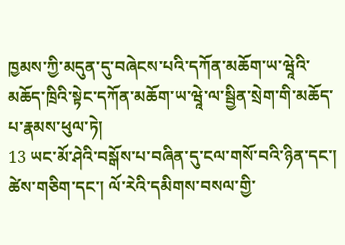ཁྱམས་ཀྱི་མདུན་དུ་བཞེངས་པའི་དཀོན་མཆོག་ཡ་ཝཱེའི་མཆོད་ཁྲིའི་སྟེང་དཀོན་མཆོག་ཡ་ཝཱེ་ལ་སྦྱིན་སྲེག་གི་མཆོད་པ་རྣམས་ཕུལ་ཏེ།
13 ཡང་མོ་ཤེའི་བསྒོས་པ་བཞིན་དུ་ངལ་གསོ་བའི་ཉིན་དང་། ཚེས་གཅིག་དང་། ལོ་རེའི་དམིགས་བསལ་གྱི་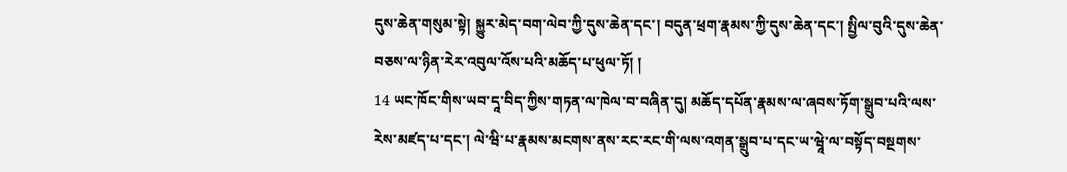དུས་ཆེན་གསུམ་སྟེ། སྐྱུར་མེད་བག་ལེབ་ཀྱི་དུས་ཆེན་དང་། བདུན་ཕྲག་རྣམས་ཀྱི་དུས་ཆེན་དང་། སྤྱིལ་བུའི་དུས་ཆེན་བཅས་ལ་ཉིན་རེར་འབུལ་འོས་པའི་མཆོད་པ་ཕུལ་ཏོ། །
14 ཡང་ཁོང་གིས་ཡབ་དཱ་བིད་ཀྱིས་གཏན་ལ་ཁེལ་བ་བཞིན་དུ། མཆོད་དཔོན་རྣམས་ལ་ཞབས་ཏོག་སྒྲུབ་པའི་ལས་རེས་མཛད་པ་དང་། ལེ་ཝི་པ་རྣམས་མངགས་ནས་རང་རང་གི་ལས་འགན་སྒྲུབ་པ་དང་ཡ་ཝཱེ་ལ་བསྟོད་བསྔགས་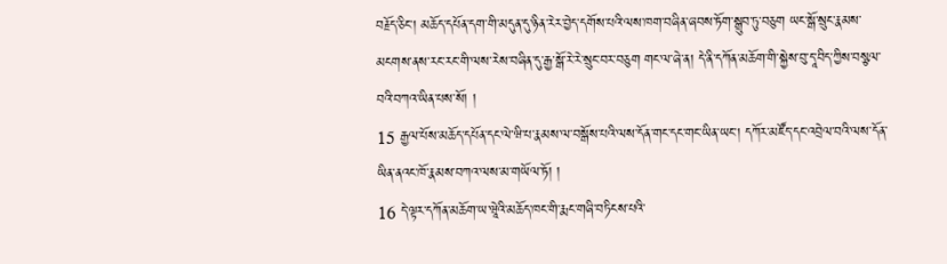བརྗོད་ཅིང་། མཆོད་དཔོན་དག་གི་མདུན་དུ་ཉིན་རེར་བྱེད་དགོས་པའི་ལས་ཁག་བཞིན་ཞབས་ཏོག་སྒྲུབ་ཏུ་བཅུག ཡང་སྒོ་སྲུང་རྣམས་མངགས་ནས་རང་རང་གི་ལས་རེས་བཞིན་དུ་རྒྱ་སྒོ་རེ་རེ་སྲུང་བར་བཅུག གང་ལ་ཞེ་ན། དེ་ནི་དཀོན་མཆོག་གི་སྐྱེས་བུ་དཱ་བིད་ཀྱིས་བསྩལ་བའི་བཀའ་ཡིན་པས་སོ། །
15 རྒྱལ་པོས་མཆོད་དཔོན་དང་ལེ་ཝི་པ་རྣམས་ལ་བསྒོས་པའི་ལས་དོན་གང་དང་གང་ཡིན་ཡང་། དཀོར་མཛོད་དང་འབྲེལ་བའི་ལས་དོན་ཡིན་ནའང་ཁོ་རྣམས་བཀའ་ལས་མ་གཡོལ་ཏོ། །
16 དེ་ལྟར་དཀོན་མཆོག་ཡ་ཝཱེའི་མཆོད་ཁང་གི་རྨང་གཞི་བཏིངས་པའི་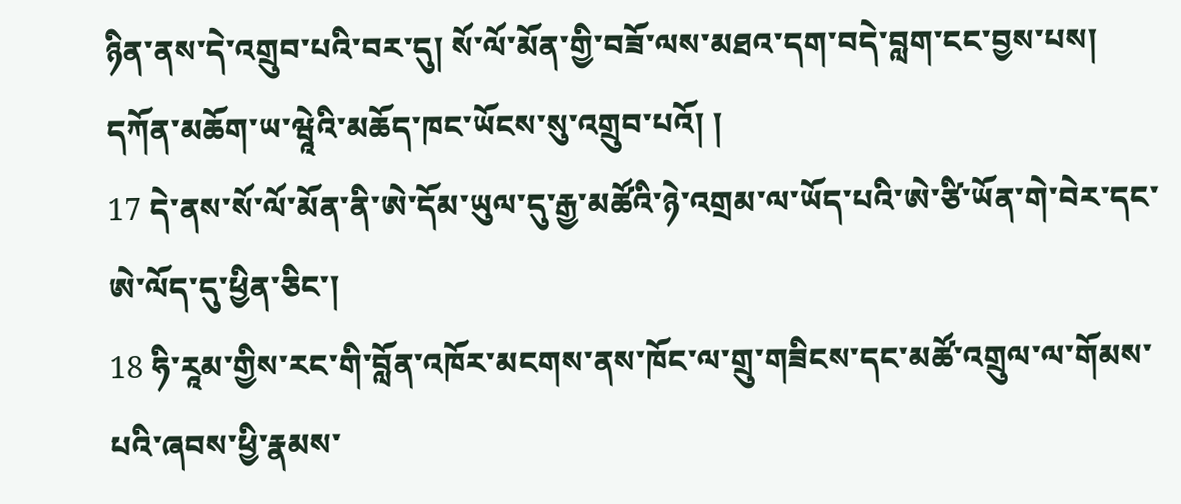ཉིན་ནས་དེ་འགྲུབ་པའི་བར་དུ། སོ་ལོ་མོན་གྱི་བཟོ་ལས་མཐའ་དག་བདེ་བླག་ངང་བྱས་པས། དཀོན་མཆོག་ཡ་ཝཱེའི་མཆོད་ཁང་ཡོངས་སུ་འགྲུབ་པའོ། །
17 དེ་ནས་སོ་ལོ་མོན་ནི་ཨེ་དོམ་ཡུལ་དུ་རྒྱ་མཚོའི་ཉེ་འགྲམ་ལ་ཡོད་པའི་ཨེ་ཙི་ཡོན་གེ་བེར་དང་ཨེ་ལོད་དུ་ཕྱིན་ཅིང་།
18 ཧི་རཱམ་གྱིས་རང་གི་བློན་འཁོར་མངགས་ནས་ཁོང་ལ་གྲུ་གཟིངས་དང་མཚོ་འགྲུལ་ལ་གོམས་པའི་ཞབས་ཕྱི་རྣམས་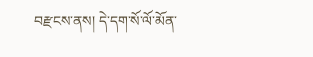བརྫངས་ནས། དེ་དག་སོ་ལོ་མོན་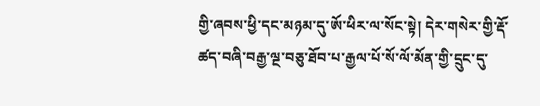གྱི་ཞབས་ཕྱི་དང་མཉམ་དུ་ཨོ་ཕིར་ལ་སོང་སྟེ། དེར་གསེར་གྱི་རྡོ་ཚད་བཞི་བརྒྱ་ལྔ་བཅུ་ཐོབ་པ་རྒྱལ་པོ་སོ་ལོ་མོན་གྱི་དྲུང་དུ་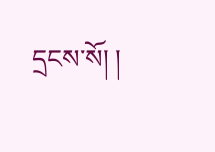དྲངས་སོ། །